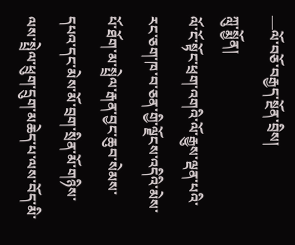—ལོ་བཅོ་བརྒྱད་སྔོན་བྲིས།
ཀླུ་སྨྱོན།
ལོ་ངོ་སྟོང་ཕྲག་འགའི་ལོ་རྒྱུས་ལྡན་པའི་རང་ཅག་ཁ་བ་ཅན་གྱི་ལྗོངས་འདིའི་མེས་པོ་ཐོག་མ་སྤྲེལ་རྒན་བྱང་ཆུབ་སེམས་དཔའ་དང་མེས་མོ་བྲག་སྲིན་མོ་གཉིས་ལས་སྤྲེལ་ཕྲུག་དྲུག་མཆེད་པ་ལས་བོད་མི་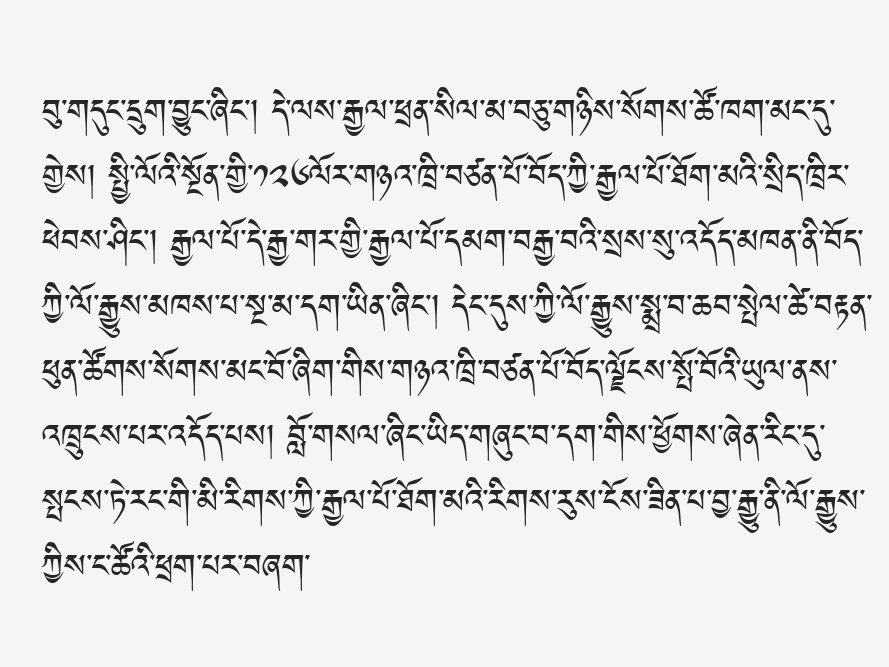བུ་གདུང་དྲུག་བྱུང་ཞིང་། དེ་ལས་རྒྱལ་ཕྲན་སིལ་མ་བཅུ་གཉིས་སོགས་ཚོ་ཁག་མང་དུ་གྱེས། སྤྱི་ལོའི་སྔོན་གྱི་༡༢༦ལོར་གཉའ་ཁྲི་བཙན་པོ་བོད་ཀྱི་རྒྱལ་པོ་ཐོག་མའི་སྲིད་ཁྲིར་ཕེབས་ཤིང་། རྒྱལ་པོ་དེ་རྒྱ་གར་གྱི་རྒྱལ་པོ་དམག་བརྒྱ་བའི་སྲས་སུ་འདོད་མཁན་ནི་བོད་ཀྱི་ལོ་རྒྱུས་མཁས་པ་སྔ་མ་དག་ཡིན་ཞིང་། དེང་དུས་ཀྱི་ལོ་རྒྱུས་སྨྲ་བ་ཆབ་སྤེལ་ཚེ་བརྟན་ཕུན་ཚོགས་སོགས་མང་བོ་ཞིག་གིས་གཉའ་ཁྲི་བཙན་པོ་བོད་ལྗོངས་སྤོ་བོའི་ཡུལ་ནས་འཁྲུངས་པར་འདོད་པས། བློ་གསལ་ཞིང་ཡིད་གཞུང་བ་དག་གིས་ཕྱོགས་ཞེན་རིང་དུ་སྤངས་ཏེ་རང་གི་མི་རིགས་ཀྱི་རྒྱལ་པོ་ཐོག་མའི་རིགས་རུས་ངོས་ཟིན་པ་བྱ་རྒྱུ་ནི་ལོ་རྒྱུས་ཀྱིས་ང་ཚོའི་ཕྲག་པར་བཞག་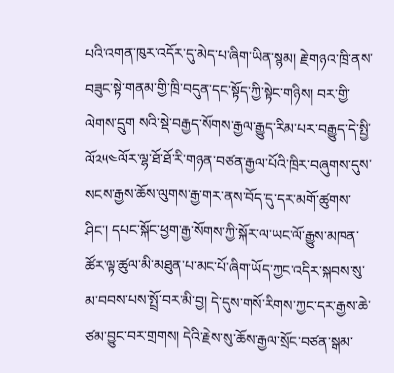པའི་འགན་ཁུར་འདོར་དུ་མེད་པ་ཞིག་ཡིན་སྙམ། རྗེ་གཉའ་ཁྲི་ནས་བཟུང་སྟེ་གནམ་གྱི་ཁྲི་བདུན་དང་སྟོད་ཀྱི་སྟེང་གཉིས། བར་གྱི་ལེགས་དྲུག སའི་སྡེ་བརྒྱད་སོགས་རྒྱལ་རྒྱུད་རིམ་པར་བརྒྱུད་དེ་སྤྱི་ལོ༢༥༤ལོར་ལྷ་ཐོ་ཐོ་རི་གཉན་བཙན་རྒྱལ་པོའི་ཁྲིར་བཞུགས་དུས་སངས་རྒྱས་ཆོས་ལུགས་རྒྱ་གར་ནས་བོད་དུ་དར་མགོ་ཚུགས་ཤིང་། དཔང་སྐོང་ཕྱག་རྒྱ་སོགས་ཀྱི་སྐོར་ལ་ཡང་ལོ་རྒྱུས་མཁན་ཚོར་ལྟ་ཚུལ་མི་མཐུན་པ་མང་པོ་ཞིག་ཡོད་ཀྱང་འདིར་སྐབས་སུ་མ་བབས་པས་སྤྲོ་བར་མི་བྱ། དེ་དུས་གསོ་རིགས་ཀྱང་དར་རྒྱས་ཆེ་ཙམ་བྱུང་བར་གྲགས། དེའི་རྗེས་སུ་ཆོས་རྒྱལ་སྲོང་བཙན་སྒམ་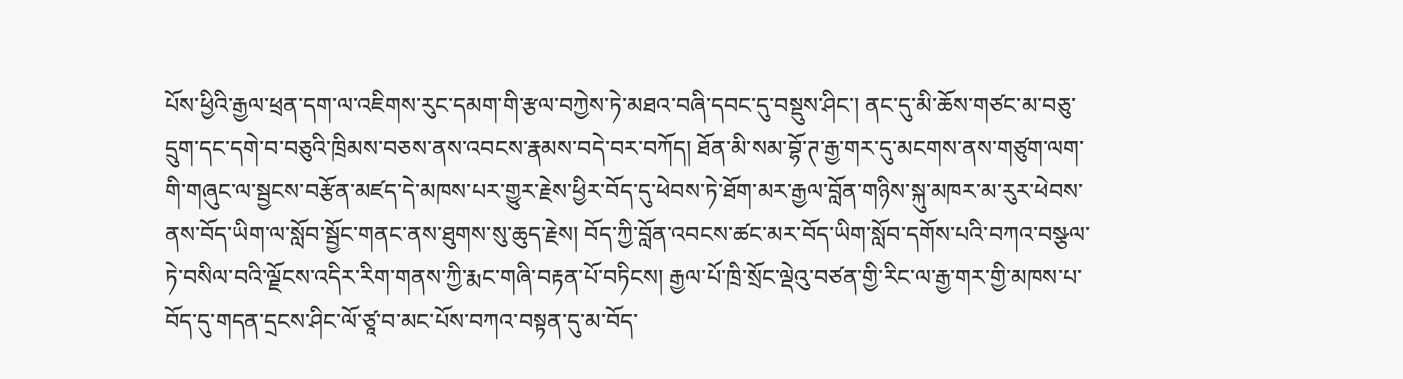པོས་ཕྱིའི་རྒྱལ་ཕྲན་དག་ལ་འཇིགས་རུང་དམག་གི་རྩལ་བཀྱེས་ཏེ་མཐའ་བཞི་དབང་དུ་བསྡུས་ཤིང་། ནང་དུ་མི་ཆོས་གཙང་མ་བཅུ་དྲུག་དང་དགེ་བ་བཅུའི་ཁྲིམས་བཅས་ནས་འབངས་རྣམས་བདེ་བར་བཀོད། ཐོན་མི་སམ་བྷོ་ཊ་རྒྱ་གར་དུ་མངགས་ནས་གཙུག་ལག་གི་གཞུང་ལ་སྦྱངས་བརྩོན་མཛད་དེ་མཁས་པར་གྱུར་རྗེས་ཕྱིར་བོད་དུ་ཕེབས་ཏེ་ཐོག་མར་རྒྱལ་བློན་གཉིས་སྐུ་མཁར་མ་རུར་ཕེབས་ནས་བོད་ཡིག་ལ་སློབ་སྦྱོང་གནང་ནས་ཐུགས་སུ་ཆུད་རྗེས། བོད་ཀྱི་བློན་འབངས་ཚང་མར་བོད་ཡིག་སློབ་དགོས་པའི་བཀའ་བསྩལ་ཏེ་བསིལ་བའི་ལྗོངས་འདིར་རིག་གནས་ཀྱི་རྨང་གཞི་བརྟན་པོ་བཏིངས། རྒྱལ་པོ་ཁྲི་སྲོང་ལྡེའུ་བཙན་གྱི་རིང་ལ་རྒྱ་གར་གྱི་མཁས་པ་བོད་དུ་གདན་དྲངས་ཤིང་ལོ་ཙཱ་བ་མང་པོས་བཀའ་བསྟན་དུ་མ་བོད་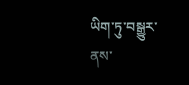ཡིག་ཏུ་བསྒྱུར་ནས་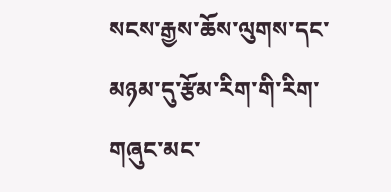སངས་རྒྱས་ཆོས་ལུགས་དང་མཉམ་དུ་རྩོམ་རིག་གི་རིག་གཞུང་མང་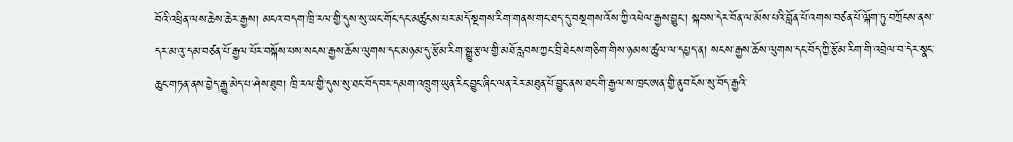བོའི་འཕྲིན་ལས་ཆེས་ཆེར་རྒྱས། མངའ་བདག་ཁྲི་རལ་གྱི་དུས་སུ་ཡང་གོང་དང་མཚུངས་པར་མདོ་སྔགས་རིག་གནས་གང་ཐད་དུ་བསྔགས་འོས་ཀྱི་འཕེལ་རྒྱས་བྱུང་། སྐབས་དེར་བོན་ལ་མོས་པའི་བློན་པོ་འགས་བཙན་པོ་ལྐོག་ཏུ་བཀྲོངས་ནས་དར་མ་འུ་དམ་བཙན་པོ་རྒྱལ་པོར་བསྐོས་པས་སངས་རྒྱས་ཆོས་ལུགས་དང་མཉམ་དུ་རྩོམ་རིག་སྒྱུ་རྩལ་གྱི་མཐོ་རླབས་ཀྱང་བྲི་ཐེངས་གཅིག་གིས་ཉམས་ཚུལ་ལ་དཔྱད་ན། སངས་རྒྱས་ཆོས་ལུགས་དང་བོད་ཀྱི་རྩོམ་རིག་གི་འབྲེལ་བ་དེར་སྣང་ཆུང་གཏན་ནས་བྱེད་རྒྱུ་མེད་པ་ཤེས་ཐུབ། ཁྲི་རལ་གྱི་དུས་སུ་ཐང་བོད་བར་དམག་འཁྲུག་ཡུན་རིང་བྱུང་ཞིང་ལན་རེར་མཐུན་པོ་བྱུང་ནས་ཐང་གི་རྒྱལ་ས་ཁྲང་ཨན་གྱི་ནུབ་ངོས་སུ་བོད་རྒྱའི་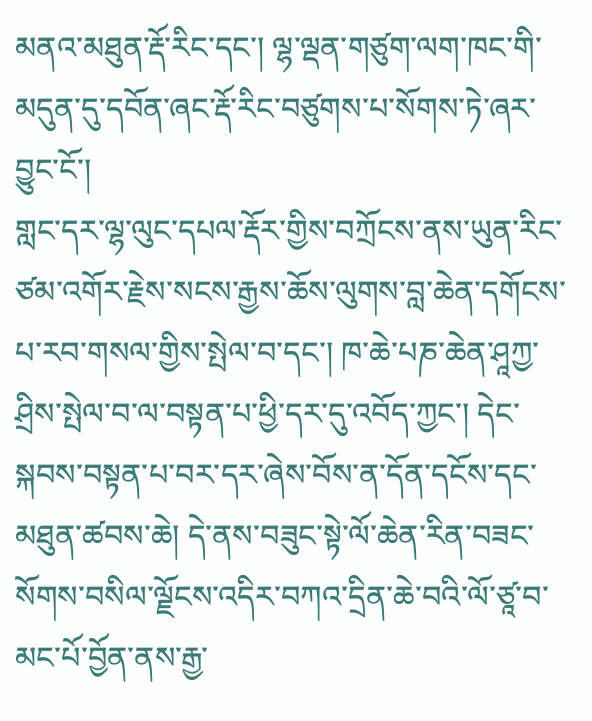མནའ་མཐུན་རྡོ་རིང་དང་། ལྷ་ལྡན་གཙུག་ལག་ཁང་གི་མདུན་དུ་དབོན་ཞང་རྡོ་རིང་བཙུགས་པ་སོགས་ཏེ་ཞར་བྱུང་ངོ་།
གླང་དར་ལྷ་ལུང་དཔལ་རྡོར་གྱིས་བཀྲོངས་ནས་ཡུན་རིང་ཙམ་འགོར་རྗེས་སངས་རྒྱས་ཆོས་ལུགས་བླ་ཆེན་དགོངས་པ་རབ་གསལ་གྱིས་སྤེལ་བ་དང་། ཁ་ཆེ་པཎ་ཆེན་ཤཱཀྱ་ཤྲིས་སྤེལ་བ་ལ་བསྟན་པ་ཕྱི་དར་དུ་འབོད་ཀྱང་། དེང་སྐབས་བསྟན་པ་བར་དར་ཞེས་བོས་ན་དོན་དངོས་དང་མཐུན་ཚབས་ཆེ། དེ་ནས་བཟུང་སྟེ་ལོ་ཆེན་རིན་བཟང་སོགས་བསིལ་ལྗོངས་འདིར་བཀའ་དྲིན་ཆེ་བའི་ལོ་ཙཱ་བ་མང་པོ་བྱོན་ནས་རྒྱ་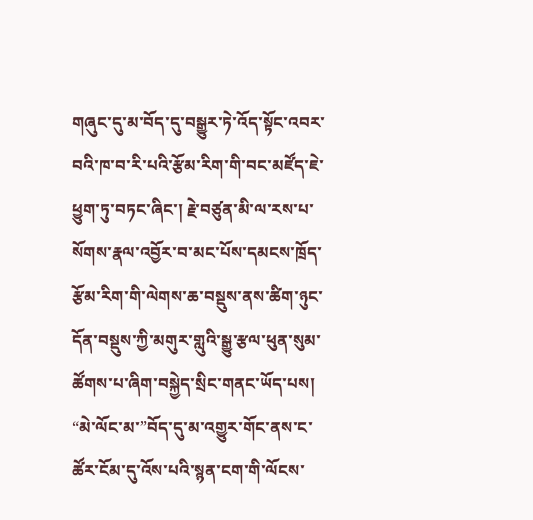གཞུང་དུ་མ་བོད་དུ་བསྒྱུར་ཏེ་འོད་སྟོང་འབར་བའི་ཁ་བ་རི་པའི་རྩོམ་རིག་གི་བང་མཛོད་ཇེ་ཕྱུག་ཏུ་བཏང་ཞིང་། རྗེ་བཙུན་མི་ལ་རས་པ་སོགས་རྣལ་འབྱོར་བ་མང་པོས་དམངས་ཁྲོད་རྩོམ་རིག་གི་ལེགས་ཆ་བསྡུས་ནས་ཚིག་ཉུང་དོན་བསྡུས་ཀྱི་མགུར་གླུའི་སྒྱུ་རྩལ་ཕུན་སུམ་ཚོགས་པ་ཞིག་བསྐྱེད་སྲིང་གནང་ཡོད་པས། “མེ་ལོང་མ་”བོད་དུ་མ་འགྱུར་གོང་ནས་ང་ཚོར་ངོམ་དུ་འོས་པའི་སྙན་ངག་གི་ལོངས་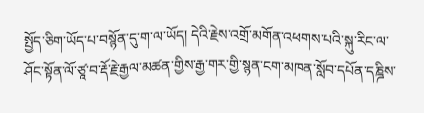སྤྱོད་ཅིག་ཡོད་པ་བསྙོན་དུ་ག་ལ་ཡོད། དེའི་རྗེས་འགྲོ་མགོན་འཕགས་པའི་སྐུ་རིང་ལ་ཤོང་སྟོན་ལོ་ཙཱ་བ་རྡོ་རྗེ་རྒྱལ་མཚན་གྱིས་རྒྱ་གར་གྱི་སྙན་ངག་མཁན་སློབ་དཔོན་དཎྜིས་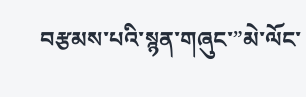བརྩམས་པའི་སྙན་གཞུང་”མེ་ལོང་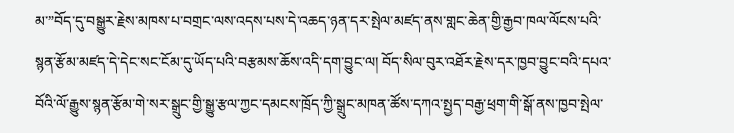མ་”བོད་དུ་བསྒྱུར་རྗེས་མཁས་པ་བགྲང་ལས་འདས་པས་དེ་འཆད་ཉན་དར་སྤེལ་མཛད་ནས་གླང་ཆེན་གྱི་རྒྱབ་ཁལ་ལོངས་པའི་སྙན་རྩོམ་མཛད་དེ་དེང་སང་ངོམ་དུ་ཡོད་པའི་བརྩམས་ཆོས་འདི་དག་བྱུང་ལ། བོད་སིལ་བུར་འཐོར་རྗེས་དར་ཁྱབ་བྱུང་བའི་དཔའ་བོའི་ལོ་རྒྱུས་སྙན་རྩོམ་གེ་སར་སྒྲུང་གྱི་སྒྱུ་རྩལ་ཀྱང་དམངས་ཁྲོད་ཀྱི་སྒྲུང་མཁན་ཚོས་དཀའ་སྤྱད་བརྒྱ་ཕྲག་གི་སྒོ་ནས་ཁྱབ་སྤེལ་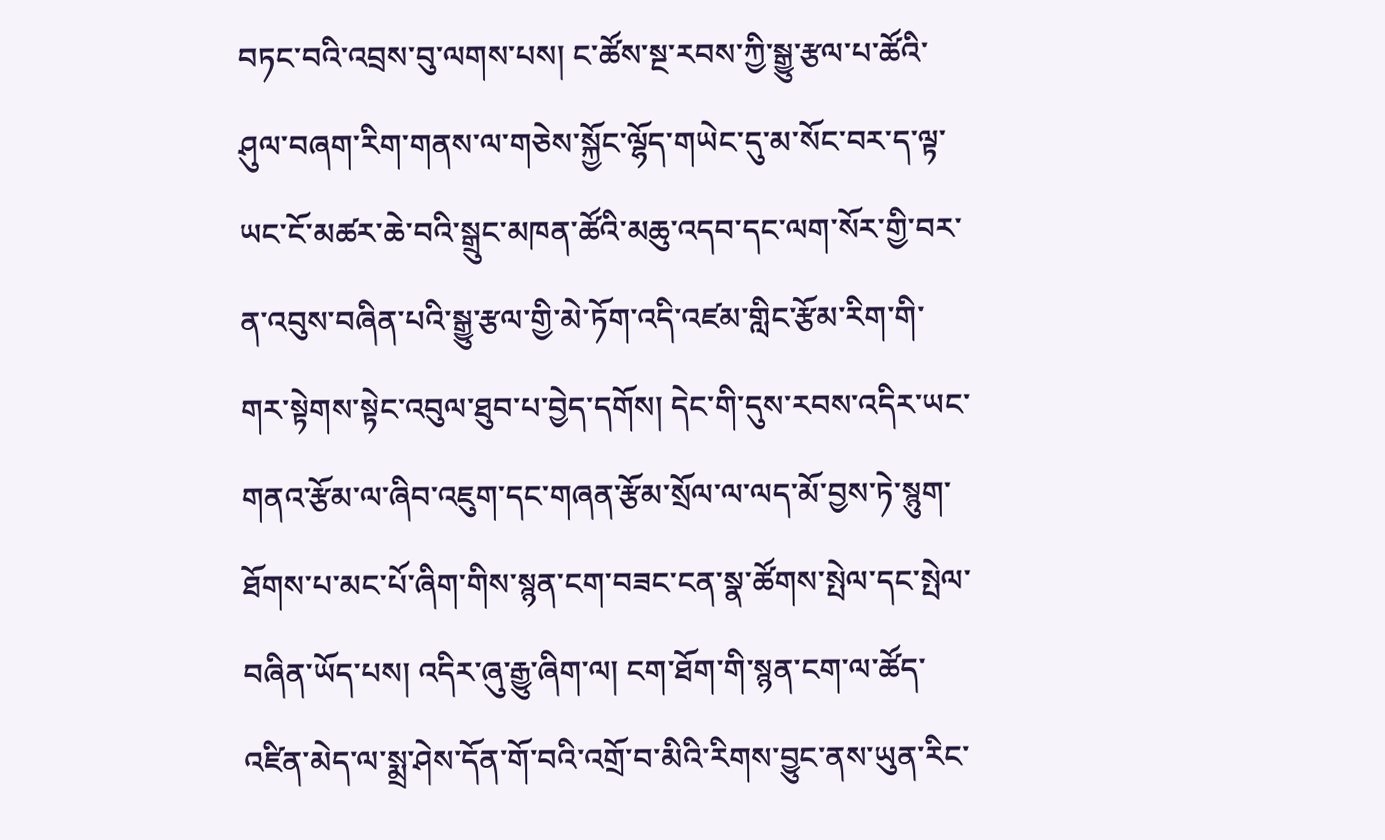བཏང་བའི་འབྲས་བུ་ལགས་པས། ང་ཚོས་སྔ་རབས་ཀྱི་སྒྱུ་རྩལ་པ་ཚོའི་ཤུལ་བཞག་རིག་གནས་ལ་གཅེས་སྐྱོང་ལྷོད་གཡེང་དུ་མ་སོང་བར་ད་ལྟ་ཡང་ངོ་མཚར་ཆེ་བའི་སྒྲུང་མཁན་ཚོའི་མཆུ་འདབ་དང་ལག་སོར་གྱི་བར་ན་འབུས་བཞིན་པའི་སྒྱུ་རྩལ་གྱི་མེ་ཏོག་འདི་འཛམ་གླིང་རྩོམ་རིག་གི་གར་སྟེགས་སྟེང་འབུལ་ཐུབ་པ་བྱེད་དགོས། དེང་གི་དུས་རབས་འདིར་ཡང་གནའ་རྩོམ་ལ་ཞིབ་འཇུག་དང་གཞན་རྩོམ་སྲོལ་ལ་ལད་མོ་བྱས་ཏེ་སྙུག་ཐོགས་པ་མང་པོ་ཞིག་གིས་སྙན་ངག་བཟང་ངན་སྣ་ཚོགས་སྤེལ་དང་སྤེལ་བཞིན་ཡོད་པས། འདིར་ཞུ་རྒྱུ་ཞིག་ལ། ངག་ཐོག་གི་སྙན་ངག་ལ་ཚོད་འཛིན་མེད་ལ་སྨྲ་ཤེས་དོན་གོ་བའི་འགྲོ་བ་མིའི་རིགས་བྱུང་ནས་ཡུན་རིང་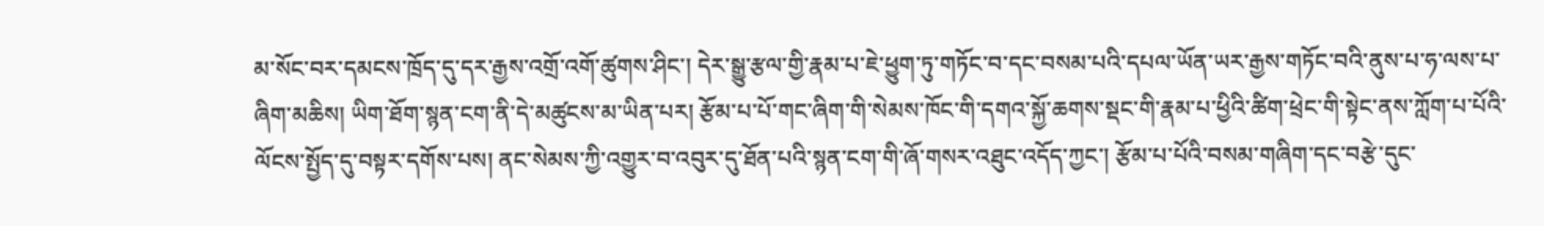མ་སོང་བར་དམངས་ཁྲོད་དུ་དར་རྒྱས་འགྲོ་འགོ་ཚུགས་ཤིང་། དེར་སྒྱུ་རྩལ་གྱི་རྣམ་པ་ཇེ་ཕྱུག་ཏུ་གཏོང་བ་དང་བསམ་པའི་དཔལ་ཡོན་ཡར་རྒྱས་གཏོང་བའི་ནུས་པ་ཧ་ལས་པ་ཞིག་མཆིས། ཡིག་ཐོག་སྙན་ངག་ནི་དེ་མཚུངས་མ་ཡིན་པར། རྩོམ་པ་པོ་གང་ཞིག་གི་སེམས་ཁོང་གི་དགའ་སྐྱོ་ཆགས་སྡང་གི་རྣམ་པ་ཕྱིའི་ཚིག་ཕྲེང་གི་སྟེང་ནས་ཀློག་པ་པོའི་ལོངས་སྤྱོད་དུ་བསྟར་དགོས་པས། ནང་སེམས་ཀྱི་འགྱུར་བ་འབུར་དུ་ཐོན་པའི་སྙན་ངག་གི་ཞོ་གསར་འཐུང་འདོད་ཀྱང་། རྩོམ་པ་པོའི་བསམ་གཞིག་དང་བརྩེ་དུང་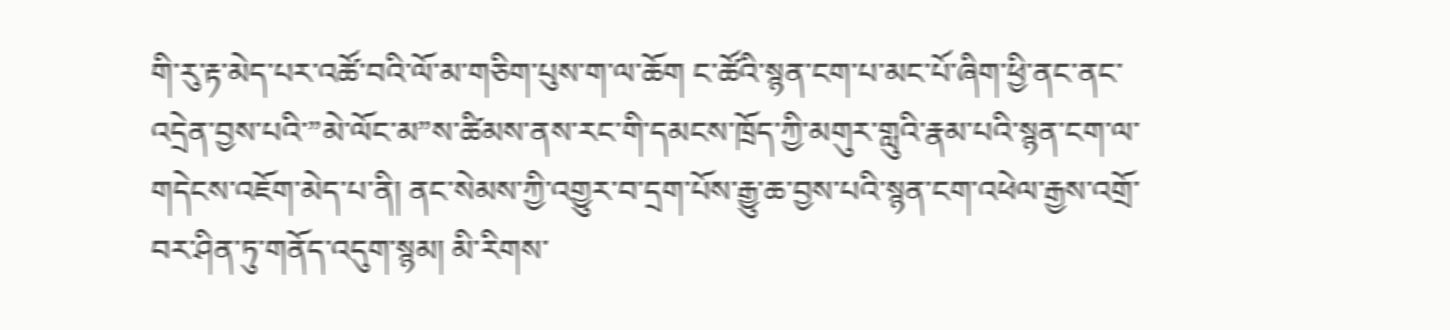གི་རུ་རྟ་མེད་པར་འཚོ་བའི་ལོ་མ་གཅིག་པུས་ག་ལ་ཆོག ང་ཚོའི་སྙན་ངག་པ་མང་པོ་ཞིག་ཕྱི་ནང་ནང་འདྲེན་བྱས་པའི་”མེ་ལོང་མ”ས་ཚིམས་ནས་རང་གི་དམངས་ཁྲོད་ཀྱི་མགུར་གླུའི་རྣམ་པའི་སྙན་ངག་ལ་གདེངས་འཇོག་མེད་པ་ནི། ནང་སེམས་ཀྱི་འགྱུར་བ་དྲག་པོས་རྒྱུ་ཆ་བྱས་པའི་སྙན་ངག་འཕེལ་རྒྱས་འགྲོ་བར་ཤིན་ཏུ་གནོད་འདུག་སྙམ། མི་རིགས་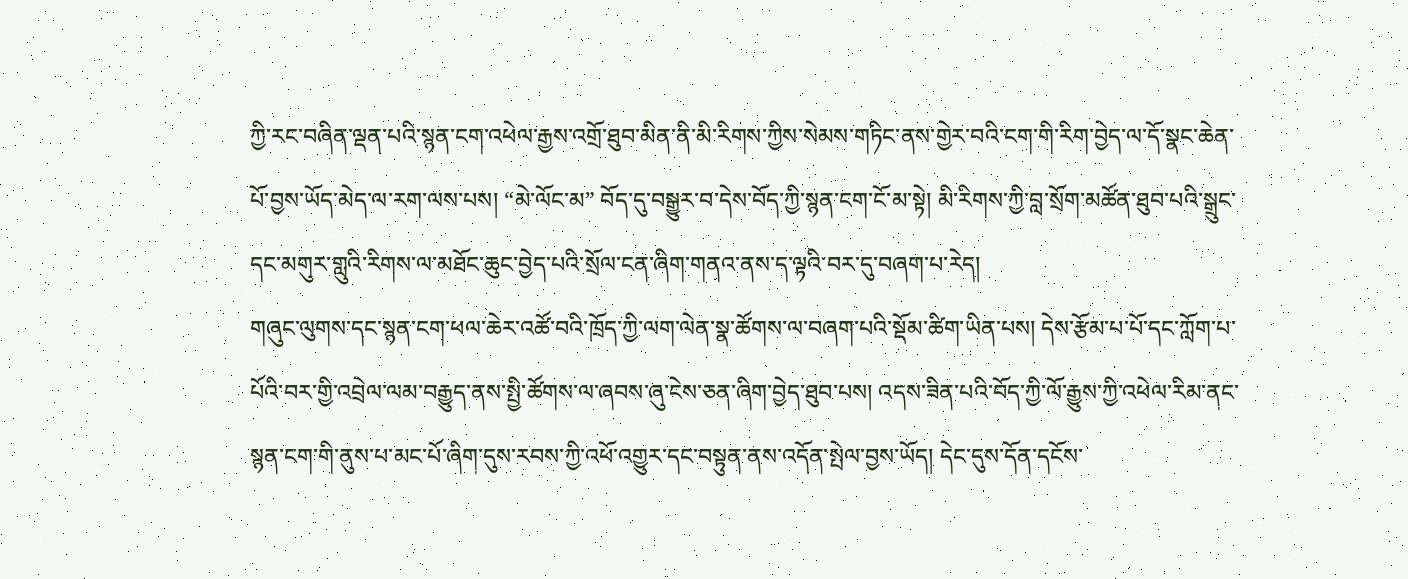ཀྱི་རང་བཞིན་ལྡན་པའི་སྙན་ངག་འཕེལ་རྒྱས་འགྲོ་ཐུབ་མིན་ནི་མི་རིགས་ཀྱིས་སེམས་གཏིང་ནས་གྱེར་བའི་ངག་གི་རིག་བྱེད་ལ་དོ་སྣང་ཆེན་པོ་བྱས་ཡོད་མེད་ལ་རག་ལས་པས། “མེ་ལོང་མ” བོད་དུ་བསྒྱུར་བ་དེས་བོད་ཀྱི་སྙན་ངག་ངོ་མ་སྟེ། མི་རིགས་ཀྱི་བླ་སྲོག་མཚོན་ཐུབ་པའི་སྒྲུང་དང་མགུར་གླུའི་རིགས་ལ་མཐོང་ཆུང་བྱེད་པའི་སྲོལ་ངན་ཞིག་གནའ་ནས་ད་ལྟའི་བར་དུ་བཞག་པ་རེད།
གཞུང་ལུགས་དང་སྙན་ངག་ཕལ་ཆེར་འཚོ་བའི་ཁྲོད་ཀྱི་ལག་ལེན་སྣ་ཚོགས་ལ་བཞག་པའི་སྡོམ་ཚིག་ཡིན་པས། དེས་རྩོམ་པ་པོ་དང་ཀློག་པ་པོའི་བར་གྱི་འབྲེལ་ལམ་བརྒྱུད་ནས་སྤྱི་ཚོགས་ལ་ཞབས་ཞུ་ངེས་ཅན་ཞིག་བྱེད་ཐུབ་པས། འདས་ཟིན་པའི་བོད་ཀྱི་ལོ་རྒྱུས་ཀྱི་འཕེལ་རིམ་ནང་སྙན་ངག་གི་ནུས་པ་མང་པོ་ཞིག་དུས་རབས་ཀྱི་འཕོ་འགྱུར་དང་བསྟུན་ནས་འདོན་སྤེལ་བྱས་ཡོད། དེང་དུས་དོན་དངོས་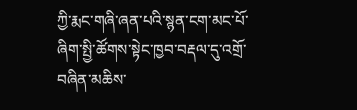ཀྱི་རྨང་གཞི་ཞན་པའི་སྙན་ངག་མང་པོ་ཞིག་སྤྱི་ཚོགས་སྟེང་ཁྱབ་བརྡལ་དུ་འགྲོ་བཞིན་མཆིས་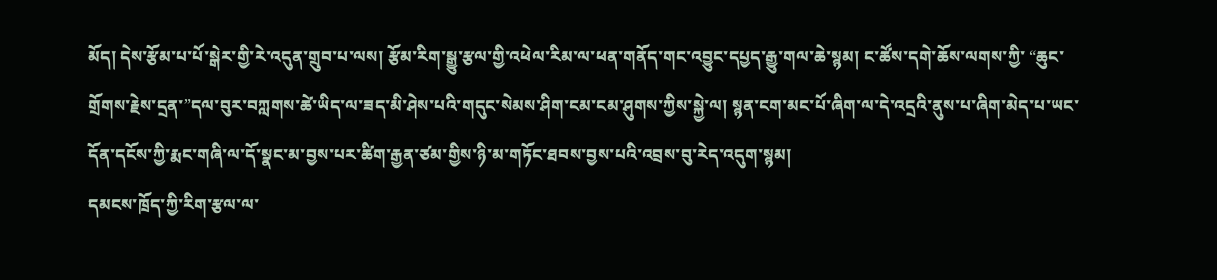མོད། དེས་རྩོམ་པ་པོ་སྒེར་གྱི་རེ་འདུན་གྲུབ་པ་ལས། རྩོམ་རིག་སྒྱུ་རྩལ་གྱི་འཕེལ་རིམ་ལ་ཕན་གནོད་གང་འབྱུང་དཔྱད་རྒྱུ་གལ་ཆེ་སྙམ། ང་ཚོས་དགེ་ཆོས་ལགས་ཀྱི་ “ཆུང་གྲོགས་རྗེས་དྲན་”དལ་བུར་བཀླགས་ཚེ་ཡིད་ལ་ཟད་མི་ཤེས་པའི་གདུང་སེམས་ཤིག་ངམ་ངམ་ཤུགས་ཀྱིས་སྐྱེ་ལ། སྙན་ངག་མང་པོ་ཞིག་ལ་དེ་འདྲའི་ནུས་པ་ཞིག་མེད་པ་ཡང་དོན་དངོས་ཀྱི་རྨང་གཞི་ལ་དོ་སྣང་མ་བྱས་པར་ཚིག་རྒྱན་ཙམ་གྱིས་ཉི་མ་གཏོང་ཐབས་བྱས་པའི་འབྲས་བུ་རེད་འདུག་སྙམ།
དམངས་ཁྲོད་ཀྱི་རིག་རྩལ་ལ་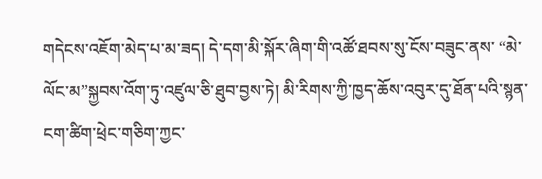གདེངས་འཇོག་མེད་པ་མ་ཟད། དེ་དག་མི་སྐོར་ཞིག་གི་འཚོ་ཐབས་སུ་ངོས་བཟུང་ནས་ “མེ་ལོང་མ”སྐྱབས་འོག་ཏུ་འཛུལ་ཅི་ཐུབ་བྱས་ཏེ། མི་རིགས་ཀྱི་ཁྱད་ཆོས་འབུར་དུ་ཐོན་པའི་སྙན་ངག་ཚིག་ཕྲེང་གཅིག་ཀྱང་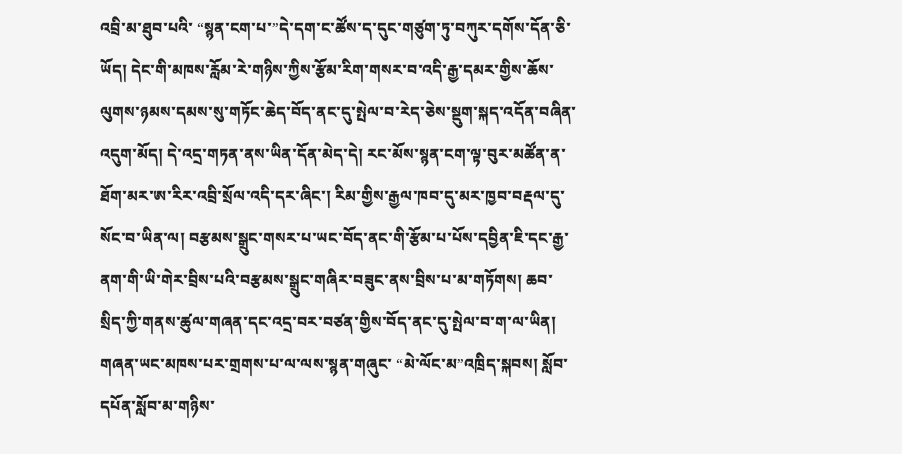འབྲི་མ་ཐུབ་པའི་ “སྙན་ངག་པ་”དེ་དག་ང་ཚོས་ད་དུང་གཙུག་ཏུ་བཀུར་དགོས་དོན་ཅི་ཡོད། དེང་གི་མཁས་རློམ་རེ་གཉིས་ཀྱིས་རྩོམ་རིག་གསར་བ་འདི་རྒྱ་དམར་གྱིས་ཆོས་ལུགས་ཉམས་དམས་སུ་གཏོང་ཆེད་བོད་ནང་དུ་སྤེལ་བ་རེད་ཅེས་སྡུག་སྐད་འདོན་བཞིན་འདུག་མོད། དེ་འདྲ་གཏན་ནས་ཡིན་དོན་མེད་དེ། རང་མོས་སྙན་ངག་ལྟ་བུར་མཚོན་ན་ཐོག་མར་ཨ་རིར་འབྲི་སྲོལ་འདི་དར་ཞིང་། རིམ་གྱིས་རྒྱལ་ཁབ་དུ་མར་ཁྱབ་བརྡལ་དུ་སོང་བ་ཡིན་ལ། བརྩམས་སྒྲུང་གསར་པ་ཡང་བོད་ནང་གི་རྩོམ་པ་པོས་དབྱིན་ཇི་དང་རྒྱ་ནག་གི་ཡི་གེར་བྲིས་པའི་བརྩམས་སྒྲུང་གཞིར་བཟུང་ནས་བྲིས་པ་མ་གཏོགས། ཆབ་སྲིད་ཀྱི་གནས་ཚུལ་གཞན་དང་འདྲ་བར་བཙན་གྱིས་བོད་ནང་དུ་སྤེལ་བ་ག་ལ་ཡིན། གཞན་ཡང་མཁས་པར་གྲགས་པ་ལ་ལས་སྙན་གཞུང་ “མེ་ལོང་མ”འཁྲིད་སྐབས། སློབ་དཔོན་སློབ་མ་གཉིས་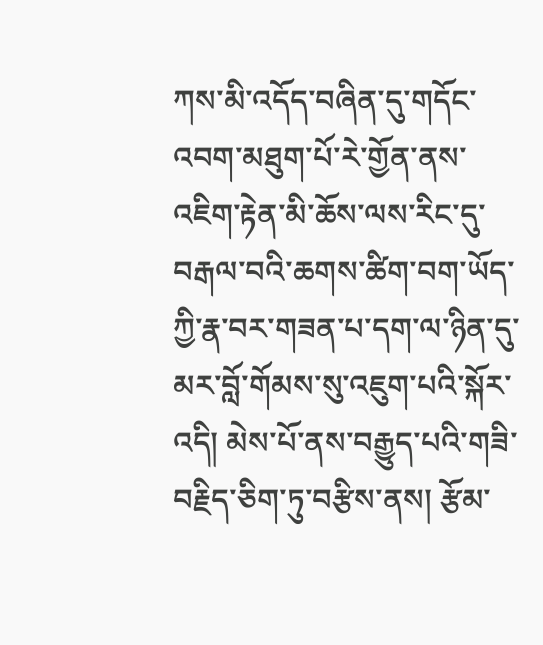ཀས་མི་འདོད་བཞིན་དུ་གདོང་འབག་མཐུག་པོ་རེ་གྱོན་ནས་འཇིག་རྟེན་མི་ཆོས་ལས་རིང་དུ་བརྒལ་བའི་ཆགས་ཚིག་བག་ཡོད་ཀྱི་རྣ་བར་གཟན་པ་དག་ལ་ཉིན་དུ་མར་བློ་གོམས་སུ་འཇུག་པའི་སྐོར་འདི། མེས་པོ་ནས་བརྒྱུད་པའི་གཟི་བརྗིད་ཅིག་ཏུ་བརྩིས་ནས། རྩོམ་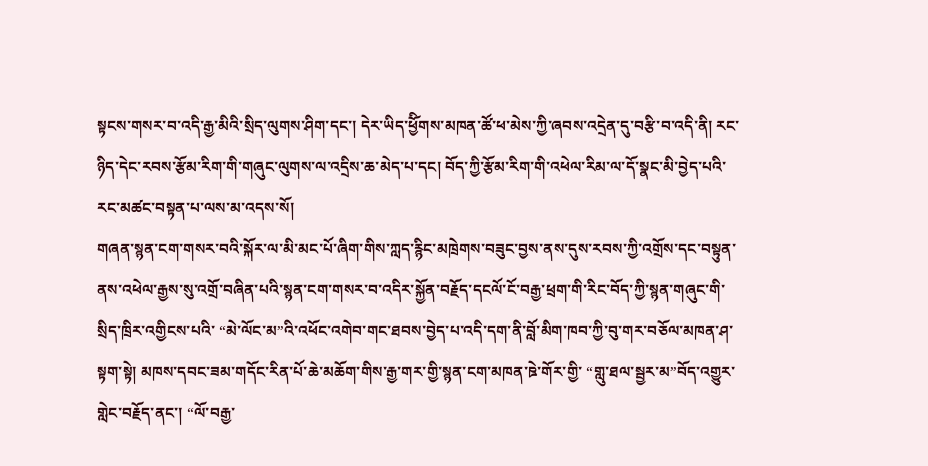སྟངས་གསར་བ་འདི་རྒྱ་མིའི་སྲིད་ལུགས་ཤིག་དང་། དེར་ཡིད་ཕྱོིགས་མཁན་ཚོ་ཕ་མེས་ཀྱི་ཞབས་འདྲེན་དུ་བརྩི་བ་འདི་ནི། རང་ཉིད་དེང་རབས་རྩོམ་རིག་གི་གཞུང་ལུགས་ལ་འདྲིས་ཆ་མེད་པ་དང། བོད་ཀྱི་རྩོམ་རིག་གི་འཕེལ་རིམ་ལ་དོ་སྣང་མི་བྱེད་པའི་རང་མཚང་བསྟན་པ་ལས་མ་འདས་སོ།
གཞན་སྙན་ངག་གསར་བའི་སྐོར་ལ་མི་མང་པོ་ཞིག་གིས་ཀླད་རྙིང་མཁྲེགས་བཟུང་བྱས་ནས་དུས་རབས་ཀྱི་འགྲོས་དང་བསྟུན་ནས་འཕེལ་རྒྱས་སུ་འགྲོ་བཞིན་པའི་སྙན་ངག་གསར་བ་འདིར་སྐྱོན་བརྗོད་དངལོ་ངོ་བརྒྱ་ཕྲག་གི་རིང་བོད་ཀྱི་སྙན་གཞུང་གི་སྲིད་ཁྲིར་འགྱིངས་པའི་ “མེ་ལོང་མ”འི་འཕོང་འགེབ་གང་ཐབས་བྱེད་པ་འདི་དག་ནི་བློ་མིག་ཁབ་ཀྱི་བུ་གར་བཅོལ་མཁན་ཤ་སྟག་སྟེ། མཁས་དབང་ཟམ་གདོང་རིན་པོ་ཆེ་མཆོག་གིས་རྒྱ་གར་གྱི་སྙན་ངག་མཁན་ཋེ་གོར་གྱི་ “གླུ་ཐལ་སྦྱར་མ”བོད་འགྱུར་གླེང་བརྗོད་ནང་། “ལོ་བརྒྱ་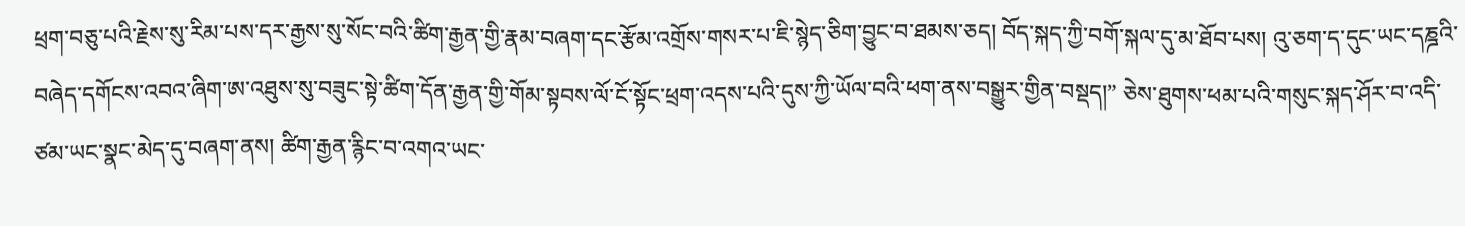ཕྲག་བཅུ་པའི་རྗེས་སུ་རིམ་པས་དར་རྒྱས་སུ་སོང་བའི་ཚིག་རྒྱན་གྱི་རྣམ་བཞག་དང་རྩོམ་འགྲོས་གསར་པ་ཇི་སྙེད་ཅིག་བྱུང་བ་ཐམས་ཅད། བོད་སྐད་ཀྱི་བགོ་སྐལ་དུ་མ་ཐོབ་པས། འུ་ཅག་ད་དུང་ཡང་དཎྜའི་བཞེད་དགོངས་འབའ་ཞིག་ཨ་འཐུས་སུ་བཟུང་སྟེ་ཚིག་དོན་རྒྱན་གྱི་གོམ་སྟབས་ལོ་ངོ་སྟོང་ཕྲག་འདས་པའི་དུས་ཀྱི་ཡོལ་བའི་ཕག་ནས་བསྒྱུར་གྱིན་བསྡད།” ཅེས་ཐུགས་ཕམ་པའི་གསུང་སྐད་ཤོར་བ་འདི་ཙམ་ཡང་སྣང་མེད་དུ་བཞག་ནས། ཚིག་རྒྱན་རྙིང་བ་འགའ་ཡང་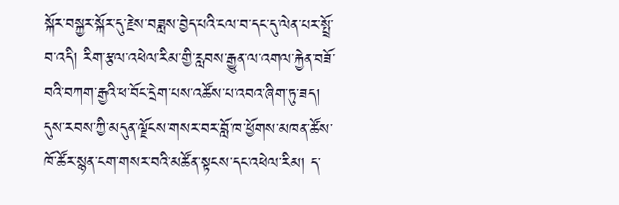སྐོར་བསྐྱར་སྐོར་དུ་རྗེས་བཟླས་བྱེད་པའི་ངལ་བ་དང་དུ་ལེན་པར་སྤྲོ་བ་འདི། རིག་རྩལ་འཕེལ་རིམ་གྱི་རླབས་རྒྱུན་ལ་འགལ་རྐྱེན་བཟོ་བའི་བཀག་རྒྱའི་ཕ་བོང་དྲེག་པས་འཚོས་པ་འབའ་ཞིག་ཏུ་ཟད། དུས་རབས་ཀྱི་མདུན་ལྗོངས་གསར་བར་བློ་ཁ་ཕྱོགས་མཁན་ཚོས་ཁོ་ཚོར་སྙན་ངག་གསར་བའི་མཚོན་སྟངས་དང་འཕེལ་རིམ། ད་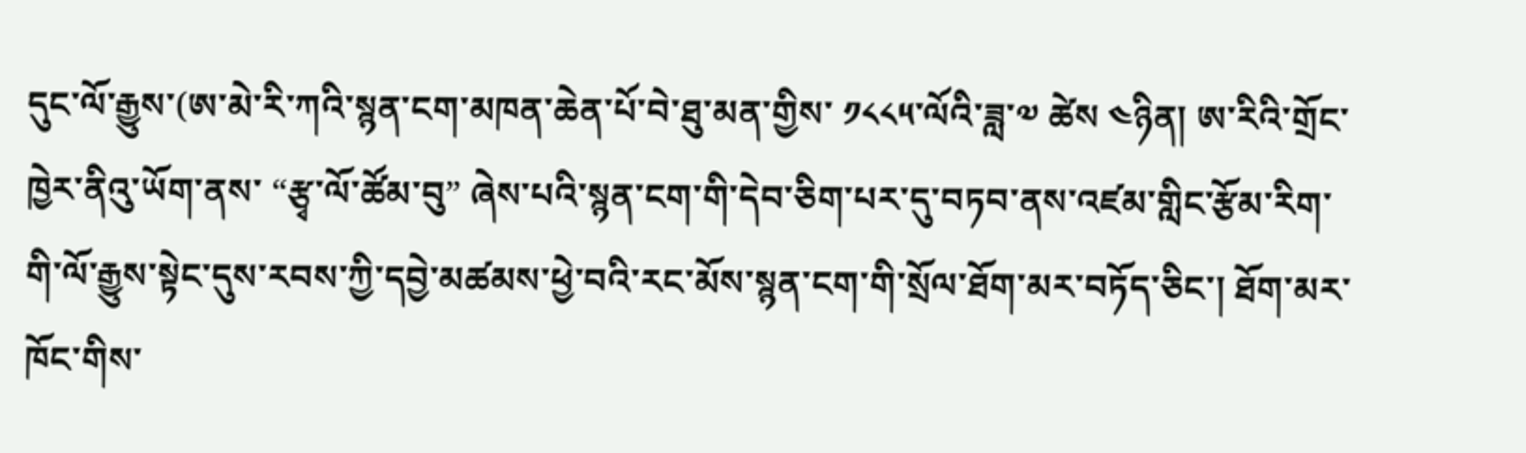དུང་ལོ་རྒྱུས་(ཨ་མེ་རི་ཀའི་སྙན་ངག་མཁན་ཆེན་པོ་བེ་ཐུ་མན་གྱིས་ ༡༨༨༥་ལོའི་ཟླ་༧ ཚེས ༤ཉིན། ཨ་རིའི་གྲོང་ཁྱེར་ནིའུ་ཡོག་ནས་ “རྩྭ་ལོ་ཚོམ་བུ” ཞེས་པའི་སྙན་ངག་གི་དེབ་ཅིག་པར་དུ་བཏབ་ནས་འཛམ་གླིང་རྩོམ་རིག་གི་ལོ་རྒྱུས་སྟེང་དུས་རབས་ཀྱི་དབྱེ་མཚམས་ཕྱེ་བའི་རང་མོས་སྙན་ངག་གི་སྲོལ་ཐོག་མར་བཏོད་ཅིང་། ཐོག་མར་ཁོང་གིས་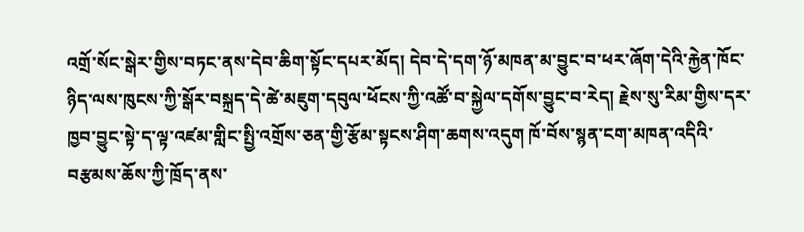འགྲོ་སོང་སྒེར་གྱིས་བཏང་ནས་དེབ་ཆིག་སྟོང་དཔར་མོད། དེབ་དེ་དག་ཉོ་མཁན་མ་བྱུང་བ་ཕར་ཞོག་དེའི་རྐྱེན་ཁོང་ཉིད་ལས་ཁུངས་ཀྱི་སྒོར་བསྐྲད་དེ་ཚེ་མཇུག་དབུལ་ཕོངས་ཀྱི་འཚོ་བ་སྐྱེལ་དགོས་བྱུང་བ་རེད། རྗེས་སུ་རིམ་གྱིས་དར་ཁྱབ་བྱུང་སྟེ་ད་ལྟ་འཛམ་གླིང་སྤྱི་འགྲོས་ཅན་གྱི་རྩོམ་སྟངས་ཤིག་ཆགས་འདུག ཁོ་བོས་སྙན་ངག་མཁན་འདིའི་བརྩམས་ཆོས་ཀྱི་ཁྲོད་ནས་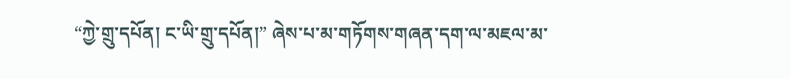“ཀྱེ་གྲུ་དཔོན། ང་ཡི་གྲུ་དཔོན།” ཞེས་པ་མ་གཏོགས་གཞན་དག་ལ་མཇལ་མ་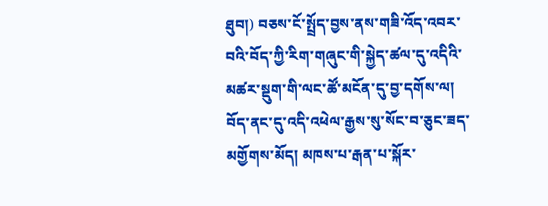ཐུབ།) བཅས་ངོ་སྤྲོད་བྱས་ནས་གཟི་འོད་འབར་བའི་བོད་ཀྱི་རིག་གཞུང་གི་སྐྱེད་ཚལ་དུ་འདིའི་མཚར་སྡུག་གི་ལང་ཚོ་མངོན་དུ་བྱ་དགོས་ལ། བོད་ནང་དུ་འདི་འཕེལ་རྒྱས་སུ་སོང་བ་ཅུང་ཟད་མགྱོགས་མོད། མཁས་པ་རྒན་པ་སྐོར་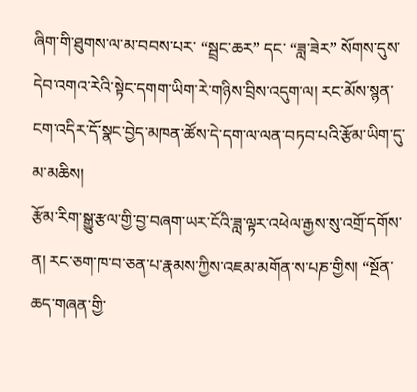ཞིག་གི་ཐུགས་ལ་མ་བབས་པར་ “སྦྲང་ཆར” དང་ “ཟླ་ཟེར” སོགས་དུས་དེབ་འགའ་རེའི་སྟེང་དགག་ཡིག་རེ་གཉིས་བྲིས་འདུག་ལ། རང་མོས་སྙན་ངག་འདིར་དོ་སྣང་བྱེད་མཁན་ཚོས་དེ་དག་ལ་ལན་བཏབ་པའི་རྩོམ་ཡིག་དུ་མ་མཆིས།
རྩོམ་རིག་སྒྱུ་རྩལ་གྱི་བྱ་བཞག་ཡར་ངོའི་ཟླ་ལྟར་འཕེལ་རྒྱས་སུ་འགྲོ་དགོས་ན། རང་ཅག་ཁ་བ་ཅན་པ་རྣམས་ཀྱིས་འཇམ་མགོན་ས་པཎ་གྱིས། “སྔོན་ཆད་གཞན་གྱི་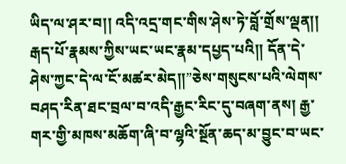ཡིད་ལ་ཤར་བ།། འདི་འདྲ་གང་གིས་ཤེས་ཏེ་བློ་གྲོས་ལྡན།། རྒད་པོ་རྣམས་ཀྱིས་ཡང་ཡང་རྣམ་དཔྱད་པའི།། དོན་དེ་ཤེས་ཀྱང་དེ་ལ་ངོ་མཚར་མེད།།”ཅེས་གསུངས་པའི་ལེགས་བཤད་རིན་ཐང་བྲལ་བ་འདི་རྒྱང་རིང་དུ་བཞག་ནས། རྒྱ་གར་གྱི་མཁས་མཆོག་ཞི་བ་ལྷའི་སྔོན་ཆད་མ་བྱུང་བ་ཡང་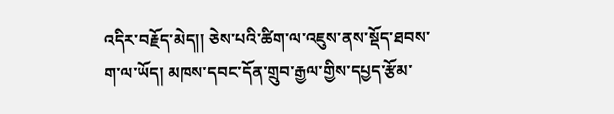འདིར་བརྗོད་མེད།། ཅེས་པའི་ཚིག་ལ་འཇུས་ནས་སྡོད་ཐབས་ག་ལ་ཡོད། མཁས་དབང་དོན་གྲུབ་རྒྱལ་གྱིས་དཔྱད་རྩོམ་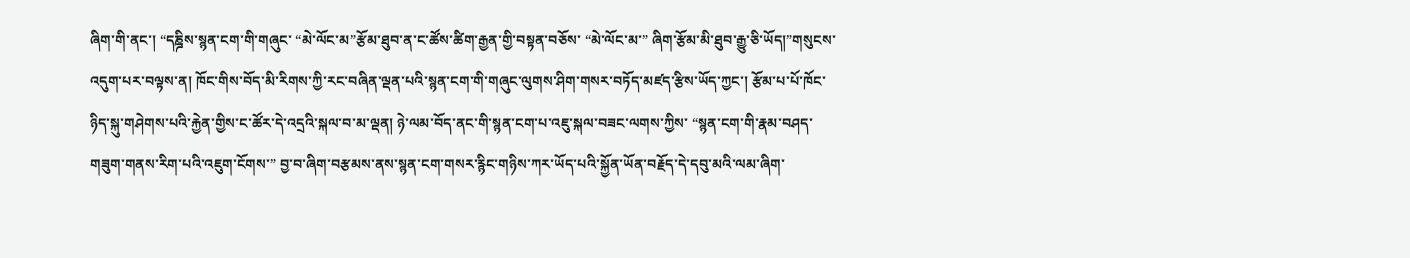ཞིག་གི་ནང་། “དཎྜིས་སྙན་ངག་གི་གཞུང་ “མེ་ལོང་མ”རྩོམ་ཐུབ་ན་ང་ཚོས་ཚིག་རྒྱན་གྱི་བསྟན་བཅོས་ “མེ་ལོང་མ་” ཞིག་རྩོམ་མི་ཐུབ་རྒྱུ་ཅི་ཡོད།”གསུངས་འདུག་པར་བལྟས་ན། ཁོང་གིས་བོད་མི་རིགས་ཀྱི་རང་བཞིན་ལྡན་པའི་སྙན་ངག་གི་གཞུང་ལུགས་ཤིག་གསར་བཏོད་མཛད་རྩིས་ཡོད་ཀྱང་། རྩོམ་པ་པོ་ཁོང་ཉིད་སྐུ་གཤེགས་པའི་རྐྱེན་གྱིས་ང་ཚོར་དེ་འདྲའི་སྐལ་བ་མ་ལྡན། ཉེ་ལམ་བོད་ནང་གི་སྙན་ངག་པ་འཇུ་སྐལ་བཟང་ལགས་ཀྱིས་ “སྙན་ངག་གི་རྣམ་བཤད་གཟུག་གནས་རིག་པའི་འཇུག་ངོགས་” བྱ་བ་ཞིག་བརྩམས་ནས་སྙན་ངག་གསར་རྙིང་གཉིས་ཀར་ཡོད་པའི་སྐྱོན་ཡོན་བརྗོད་དེ་དབུ་མའི་ལམ་ཞིག་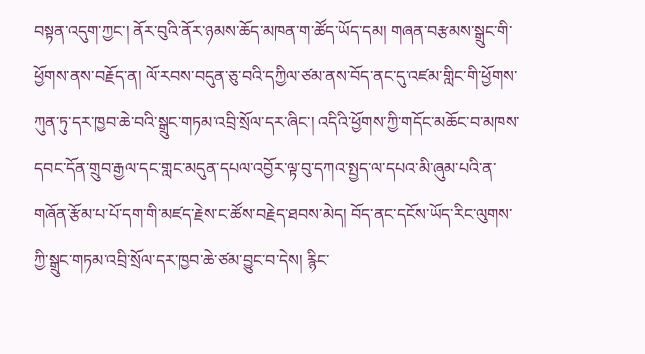བསྟན་འདུག་ཀྱང་། ནོར་བུའི་ནོར་ཉམས་ཆོད་མཁན་ག་ཚོད་ཡོད་དམ། གཞན་བརྩམས་སྒྲུང་གི་ཕྱོགས་ནས་བརྗོད་ན། ལོ་རབས་བདུན་ཅུ་བའི་དཀྱིལ་ཙམ་ནས་བོད་ནང་དུ་འཛམ་གླིང་གི་ཕྱོགས་ཀུན་ཏུ་དར་ཁྱབ་ཆེ་བའི་སྒྲུང་གཏམ་འབྲི་སྲོལ་དར་ཞིང་། འདིའི་ཕྱོགས་ཀྱི་གདོང་མཆོང་བ་མཁས་དབང་དོན་གྲུབ་རྒྱལ་དང་གླང་མདུན་དཔལ་འབྱོར་ལྟ་བུ་དཀའ་སྤྱད་ལ་དཔའ་མི་ཞུམ་པའི་ན་གཞོན་རྩོམ་པ་པོ་དག་གི་མཛད་རྗེས་ང་ཚོས་བརྗེད་ཐབས་མེད། བོད་ནང་དངོས་ཡོད་རིང་ལུགས་ཀྱི་སྒྲུང་གཏམ་འབྲི་སྲོལ་དར་ཁྱབ་ཆེ་ཙམ་བྱུང་བ་དེས། རྙིང་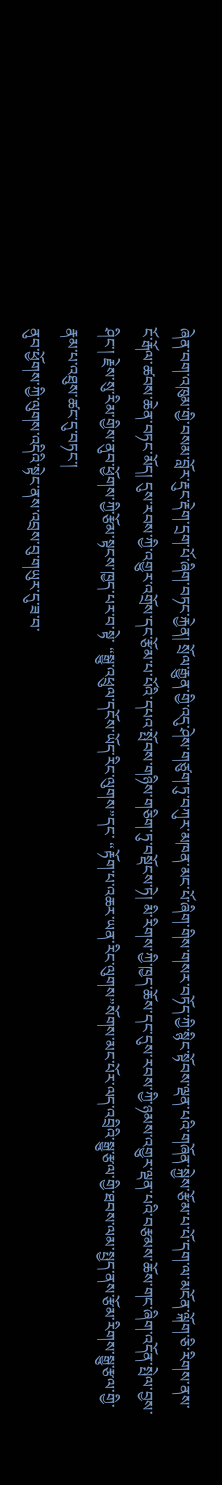ཞེན་བག་འཁུམ་གྱི་བསམ་བློར་རྡུང་རྡེག་དྲག་པོ་ཞིག་བཏང་རྐྱེན། སྲོལ་རྒྱུན་གྱི་འདུ་ཤེས་གཙུག་ཏུ་བཀུར་མཁན་མང་པོ་ཞིག་གིས་གསར་བཏོད་ཀྱི་སྙིང་སྟོབས་ལྡན་པའི་གཞོན་སྐྱེས་རྩོམ་པ་པོ་དག་ལ་མངོན་ལྐོག་ཅི་རིགས་ནས་ངོ་རྒོལ་ཚབས་ཆེན་བཏང་མོད། དུས་རབས་ཀྱི་འགྱུར་འགྲོས་དང་རྩོམ་པ་པོའི་དཔའ་སྤོབས་གཉིས་གཅིག་ཏུ་བསྡོངས་ཏེ། མི་རིགས་ཀྱི་ཁྱད་ཆོས་དང་དུས་རབས་ཀྱི་ཉམས་འགྱུར་ལྡན་པའི་བརྩམས་ཆོས་གང་ཞིག་འདོན་སྤེལ་བྱས་ཤིང་། རྗེས་སུ་རིམ་གྱིས་ནུབ་ཕྱོགས་ཀྱི་རྩོམ་སྟངས་ཁྱད་པར་བ་སྟེ་ “སྒྱུ་འཕྲུལ་དངོས་ཡོད་རིང་ལུགས”དང་ “རྟོག་པ་འཆར་ཡན་རིང་ལུགས”སོགས་མང་པོར་ལད་འབྲིའི་སྒྱུ་རྩལ་གྱི་ཐབས་ལམ་སྤྱད་ནས་རྩོམ་རིགས་སྒྱུ་རྩལ་གྱི་རྣམ་པ་འཐུས་ཚང་དུ་བཏང་།
ནུབ་ཕྱོགས་ཀྱི་ལུགས་འདིའི་སྟེང་ནས་འབྲས་བུ་གཡུར་དུ་ཟ་བ་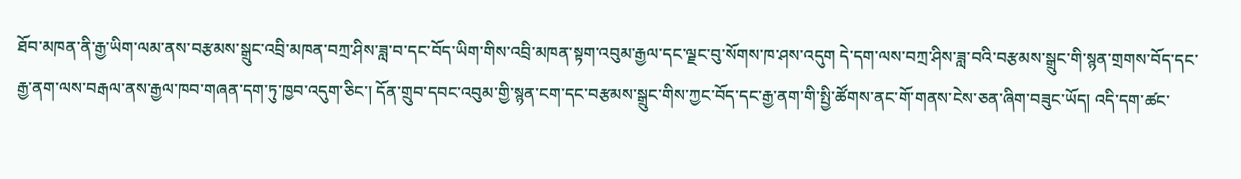ཐོབ་མཁན་ནི་རྒྱ་ཡིག་ལམ་ནས་བརྩམས་སྒྲུང་འབྲི་མཁན་བཀྲ་ཤིས་ཟླ་བ་དང་བོད་ཡིག་གིས་འབྲི་མཁན་སྟག་འབུམ་རྒྱལ་དང་ལྗང་བུ་སོགས་ཁ་ཤས་འདུག དེ་དག་ལས་བཀྲ་ཤིས་ཟླ་བའི་བརྩམས་སྒྲུང་གི་སྙན་གྲགས་བོད་དང་རྒྱ་ནག་ལས་བརྒལ་ནས་རྒྱལ་ཁབ་གཞན་དག་ཏུ་ཁྱབ་འདུག་ཅིང་། དོན་གྲུབ་དབང་འབུམ་གྱི་སྙན་ངག་དང་བརྩམས་སྒྲུང་གིས་ཀྱང་བོད་དང་རྒྱ་ནག་གི་སྤྱི་ཚོགས་ནང་གོ་གནས་ངེས་ཅན་ཞིག་བཟུང་ཡོད། འདི་དག་ཚང་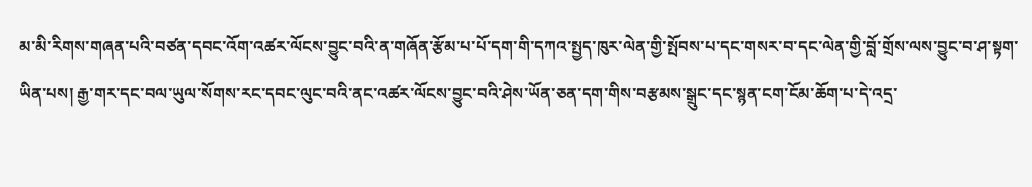མ་མི་རིགས་གཞན་པའི་བཙན་དབང་འོག་འཚར་ལོངས་བྱུང་བའི་ན་གཞོན་རྩོམ་པ་པོ་དག་གི་དཀའ་སྤྱད་ཁུར་ལེན་གྱི་སྤོབས་པ་དང་གསར་བ་དང་ལེན་གྱི་བློ་གྲོས་ལས་བྱུང་བ་ཤ་སྟག་ཡིན་པས། རྒྱ་གར་དང་བལ་ཡུལ་སོགས་རང་དབང་ལུང་བའི་ནང་འཚར་ལོངས་བྱུང་བའི་ཤེས་ཡོན་ཅན་དག་གིས་བརྩམས་སྒྲུང་དང་སྙན་ངག་ངོམ་ཆོག་པ་དེ་འདྲ་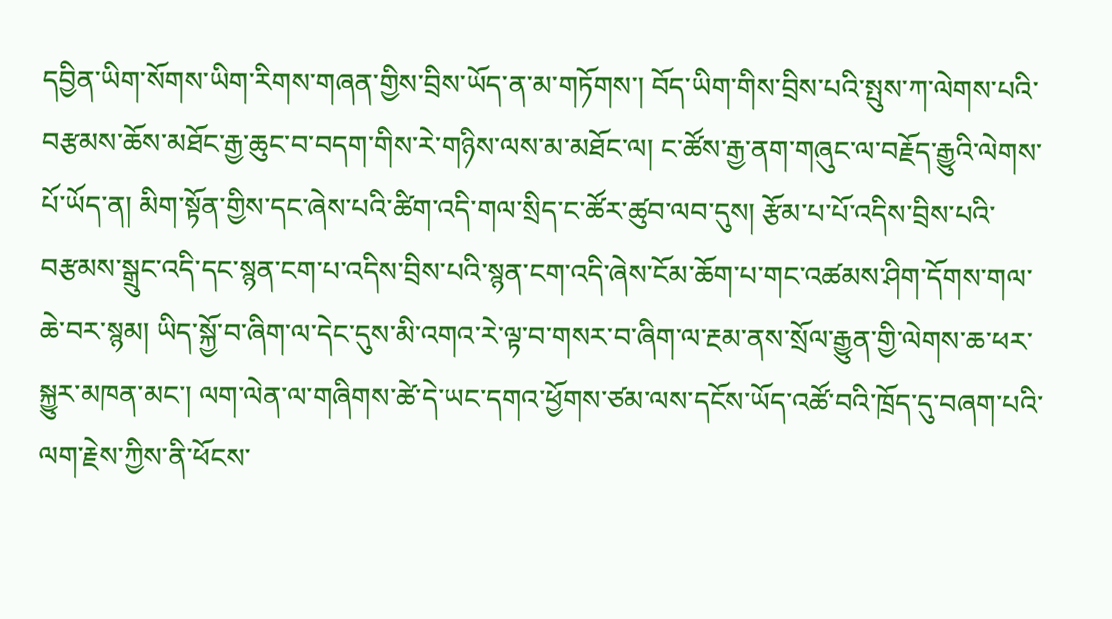དབྱིན་ཡིག་སོགས་ཡིག་རིགས་གཞན་གྱིས་བྲིས་ཡོད་ན་མ་གཏོགས་། བོད་ཡིག་གིས་བྲིས་པའི་སྤུས་ཀ་ལེགས་པའི་བརྩམས་ཆོས་མཐོང་རྒྱ་ཆུང་བ་བདག་གིས་རེ་གཉིས་ལས་མ་མཐོང་ལ། ང་ཚོས་རྒྱ་ནག་གཞུང་ལ་བརྗོད་རྒྱུའི་ལེགས་པོ་ཡོད་ན། མིག་སྟོན་གྱིས་དང་ཞེས་པའི་ཚིག་འདི་གལ་སྲིད་ང་ཚོར་ཚུབ་ལབ་དུས། རྩོམ་པ་པོ་འདིས་བྲིས་པའི་བརྩམས་སྒྲུང་འདི་དང་སྙན་ངག་པ་འདིས་བྲིས་པའི་སྙན་ངག་འདི་ཞེས་ངོམ་ཆོག་པ་གང་འཚམས་ཤིག་དོགས་གལ་ཆེ་བར་སྙམ། ཡིད་སྐྱོ་བ་ཞིག་ལ་དེང་དུས་མི་འགའ་རེ་ལྟ་བ་གསར་བ་ཞིག་ལ་རྔམ་ནས་སྲོལ་རྒྱུན་གྱི་ལེགས་ཆ་ཕར་སྐྱུར་མཁན་མང་། ལག་ལེན་ལ་གཞིགས་ཚེ་དེ་ཡང་དགའ་ཕྱོགས་ཙམ་ལས་དངོས་ཡོད་འཚོ་བའི་ཁྲོད་དུ་བཞག་པའི་ལག་རྗེས་ཀྱིས་ནི་ཕོངས་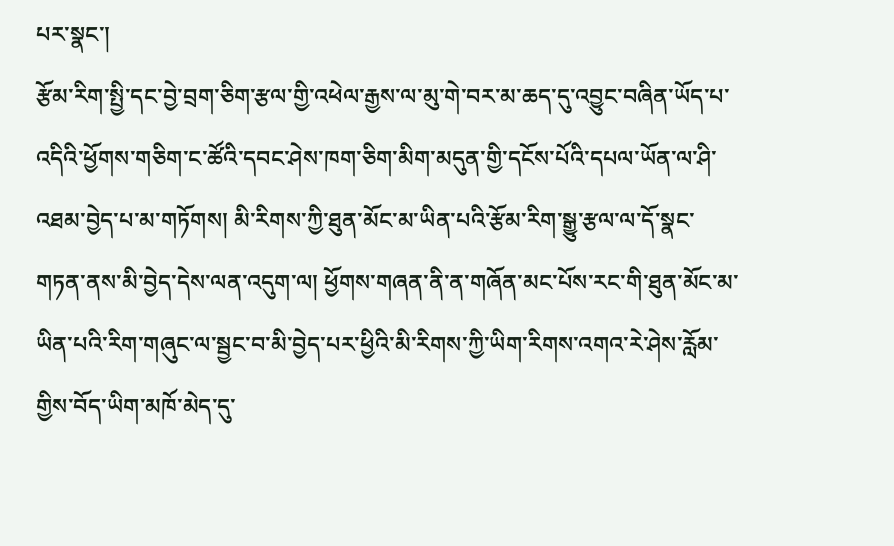པར་སྣང་།
རྩོམ་རིག་སྤྱི་དང་བྱེ་བྲག་ཅིག་རྩལ་གྱི་འཕེལ་རྒྱས་ལ་མུ་གེ་བར་མ་ཆད་དུ་འབྱུང་བཞིན་ཡོད་པ་འདིའི་ཕྱོགས་གཅིག་ང་ཚོའི་དབང་ཤེས་ཁག་ཅིག་མིག་མདུན་གྱི་དངོས་པོའི་དཔལ་ཡོན་ལ་ཤི་འཐམ་བྱེད་པ་མ་གཏོགས། མི་རིགས་ཀྱི་ཐུན་མོང་མ་ཡིན་པའི་རྩོམ་རིག་སྒྱུ་རྩལ་ལ་དོ་སྣང་གཏན་ནས་མི་བྱེད་དེས་ལན་འདུག་ལ། ཕྱོགས་གཞན་ནི་ན་གཞོན་མང་པོས་རང་གི་ཐུན་མོང་མ་ཡིན་པའི་རིག་གཞུང་ལ་སྦྱང་བ་མི་བྱེད་པར་ཕྱིའི་མི་རིགས་ཀྱི་ཡིག་རིགས་འགའ་རེ་ཤེས་རློམ་གྱིས་བོད་ཡིག་མཁོ་མེད་དུ་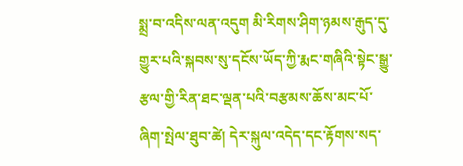སྨྲ་བ་འདིས་ལན་འདུག མི་རིགས་ཤིག་ཉམས་རྒུད་དུ་གྱུར་པའི་སྐབས་སུ་དངོས་ཡོད་ཀྱི་རྨང་གཞིའི་སྟེང་སྒྱུ་རྩལ་གྱི་རིན་ཐང་ལྡན་པའི་བརྩམས་ཆོས་མང་པོ་ཞིག་སྤེལ་ཐུབ་ཚེ། དེར་སྐུལ་འདེད་དང་རྟོགས་སད་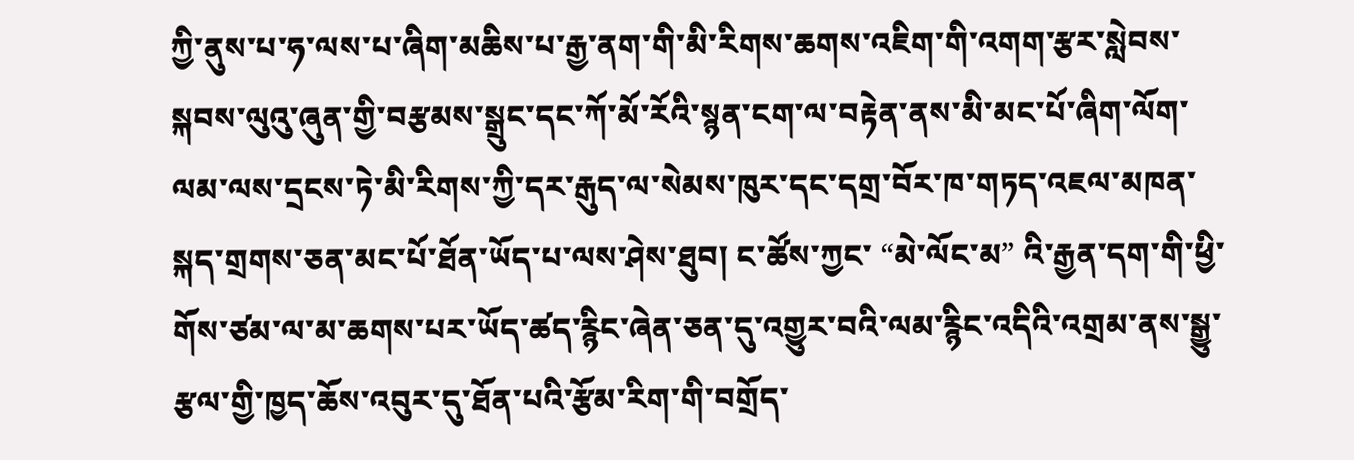ཀྱི་ནུས་པ་ཧ་ལས་པ་ཞིག་མཆིས་པ་རྒྱ་ནག་གི་མི་རིགས་ཆགས་འཇིག་གི་འགག་རྩར་སླེབས་སྐབས་ལུའུ་ཞུན་གྱི་བརྩམས་སྒྲུང་དང་ཀོ་མོ་རོའི་སྙན་ངག་ལ་བརྟེན་ནས་མི་མང་པོ་ཞིག་ལོག་ལམ་ལས་དྲངས་ཏེ་མི་རིགས་ཀྱི་དར་རྒུད་ལ་སེམས་ཁུར་དང་དགྲ་བོར་ཁ་གཏད་འཇལ་མཁན་སྐད་གྲགས་ཅན་མང་པོ་ཐོན་ཡོད་པ་ལས་ཤེས་ཐུབ། ང་ཚོས་ཀྱང་ “མེ་ལོང་མ” འི་རྒྱན་དག་གི་ཕྱི་གོས་ཙམ་ལ་མ་ཆགས་པར་ཡོད་ཚད་རྙིང་ཞེན་ཅན་དུ་འགྱུར་བའི་ལམ་རྙིང་འདིའི་འགྲམ་ནས་སྒྱུ་རྩལ་གྱི་ཁྱད་ཆོས་འབུར་དུ་ཐོན་པའི་རྩོམ་རིག་གི་བགྲོད་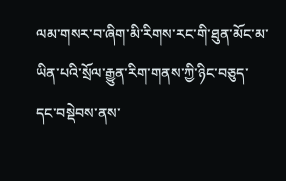ལམ་གསར་བ་ཞིག་མི་རིགས་རང་གི་ཐུན་མོང་མ་ཡིན་པའི་སྲོལ་རྒྱུན་རིག་གནས་ཀྱི་ཉིང་བཅུད་དང་བསྡེབས་ནས་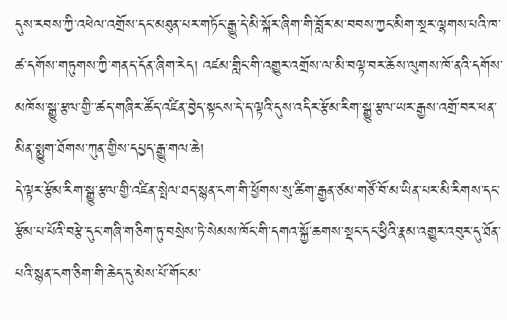དུས་རབས་ཀྱི་འཕེལ་འགྲོས་དང་མཐུན་པར་གཏོང་རྒྱུ་དེ་མི་སྐོར་ཞིག་གི་བློར་མ་བབས་ཀྱང་མིག་སྔར་ལྷགས་པའི་ཁ་ཚ་དགོས་གཏུགས་ཀྱི་གནད་དོན་ཞིག་རེད། འཛམ་གླིང་གི་འགྱུར་འགྲོས་ལ་མི་བལྟ་བར་ཆོས་ལུགས་ཁོ་ནའི་དགོས་མཁོས་སྒྱུ་རྩལ་གྱི་་ཚད་གཞིར་ཚོད་འཛིན་བྱེད་སྟངས་དེ་ད་ལྟའི་དུས་འདིར་རྩོམ་རིག་སྒྱུ་རྩལ་ཡར་རྒྱས་འགྲོ་བར་ཕན་མིན་སྨྱུག་ཐོགས་ཀུན་གྱིས་དཔྱད་རྒྱུ་གལ་ཆེ།
དེ་ལྟར་རྩོམ་རིག་སྒྱུ་རྩལ་གྱི་འཛིན་སྤེལ་ཐད་སྙན་ངག་གི་ཕྱོགས་སུ་ཚིག་རྒྱན་ཙམ་གཙོ་བོ་མ་ཡིན་པར་མི་རིགས་དང་རྩོམ་པ་པོའི་བརྩེ་དུང་གཞི་གཅིག་ཏུ་བསྲེས་ཏེ་སེམས་ཁོང་གི་དགའ་སྐྱོ་ཆགས་སྡང་དང་ཕྱིའི་རྣམ་འགྱུར་འབུར་དུ་ཐོན་པའི་སྙན་ངག་ཅིག་གི་ཆེད་དུ་མེས་པོ་གོང་མ་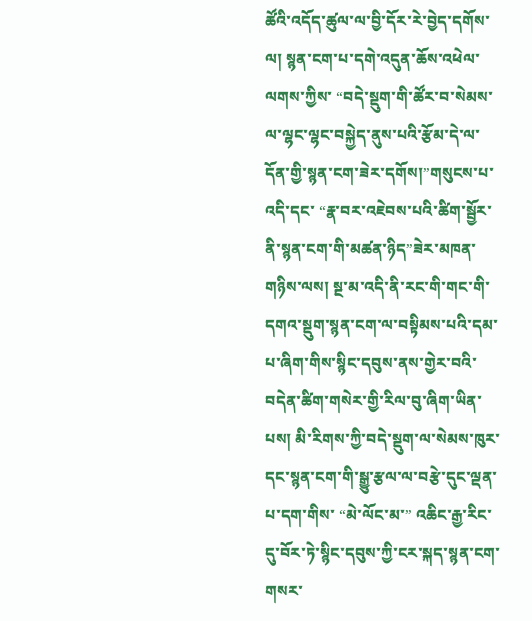ཚོའི་འདོད་ཚུལ་ལ་བྱི་དོར་རེ་བྱེད་དགོས་ལ། སྙན་ངག་པ་དགེ་འདུན་ཆོས་འཕེལ་ལགས་ཀྱིས་ “བདེ་སྡུག་གི་ཚོར་བ་སེམས་ལ་ལྷང་ལྷང་བསྐྱེད་ནུས་པའི་རྩོམ་དེ་ལ་དོན་གྱི་སྙན་ངག་ཟེར་དགོས།”གསུངས་པ་འདི་དང་ “རྣ་བར་འཇེབས་པའི་ཚིག་སྦྱོར་ནི་སྙན་ངག་གི་མཚན་ཉིད”ཟེར་མཁན་གཉིས་ལས། སྔ་མ་འདི་ནི་རང་གི་གང་གི་དགའ་སྡུག་སྙན་ངག་ལ་བསྟིམས་པའི་དམ་པ་ཞིག་གིས་སྙིང་དབུས་ནས་གྱེར་བའི་བདེན་ཚིག་གསེར་གྱི་རིལ་བུ་ཞིག་ཡིན་པས། མི་རིགས་ཀྱི་བདེ་སྡུག་ལ་སེམས་ཁུར་དང་སྙན་ངག་གི་སྒྱུ་རྩལ་ལ་བརྩེ་དུང་ལྡན་པ་དག་གིས་ “མེ་ལོང་མ་” འཆིང་རྒྱ་རིང་དུ་བོར་ཏེ་སྙིང་དབུས་ཀྱི་ངར་སྐད་སྙན་ངག་གསར་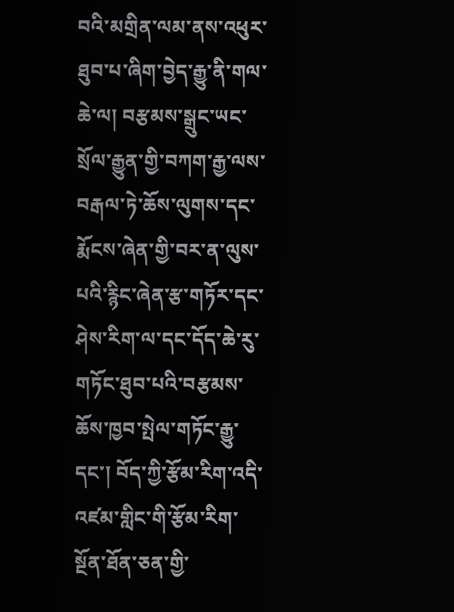བའི་མགྲིན་ལམ་ནས་འཕུར་ཐུབ་པ་ཞིག་བྱེད་རྒྱུ་ནི་གལ་ཆེ་ལ། བརྩམས་སྒྲུང་ཡང་སྲོལ་རྒྱུན་གྱི་བཀག་རྒྱ་ལས་བརྒལ་ཏེ་ཆོས་ལུགས་དང་རྨོངས་ཞེན་གྱི་བར་ན་ལུས་པའི་རྙིང་ཞེན་རྩ་གཏོར་དང་ཤེས་རིག་ལ་དང་དོད་ཆེ་རུ་གཏོང་ཐུབ་པའི་བརྩམས་ཆོས་ཁྱབ་སྤེལ་གཏོང་རྒྱུ་དང་། བོད་ཀྱི་རྩོམ་རིག་འདི་འཛམ་གླིང་གི་རྩོམ་རིག་སྔོན་ཐོན་ཅན་གྱི་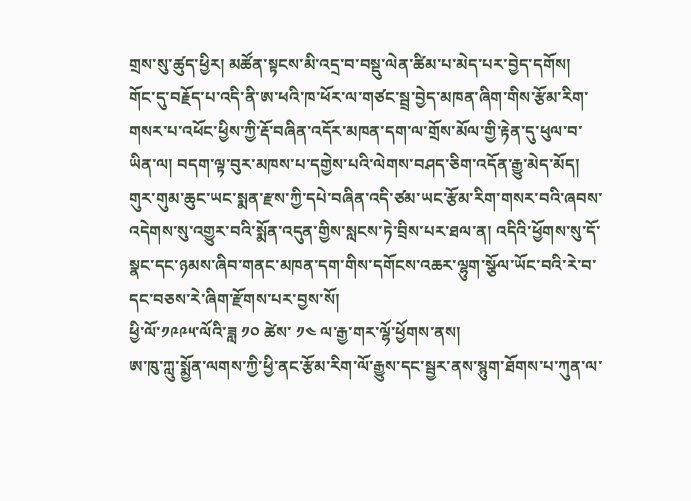གྲས་སུ་ཚུད་ཕྱིར། མཚོན་སྟངས་མི་འདྲ་བ་བསྡུ་ལེན་ཚིམ་པ་མེད་པར་བྱེད་དགོས།
གོང་དུ་བརྗོད་པ་འདི་ནི་ཨ་ཕའི་ཁ་ཕོར་ལ་གཙང་སྦྲ་བྱེད་མཁན་ཞིག་གིས་རྩོམ་རིག་གསར་པ་འཕོང་ཕྱིས་ཀྱི་རྡོ་བཞིན་འདོར་མཁན་དག་ལ་གྲོས་མོལ་གྱི་རྟེན་དུ་ཕུལ་བ་ཡིན་ལ། བདག་ལྟ་བུར་མཁས་པ་དགྱེས་པའི་ལེགས་བཤད་ཅིག་འདོན་རྒྱུ་མེད་མོད། གུར་གུམ་ཆུང་ཡང་སྨན་རྫས་ཀྱི་དཔེ་བཞིན་འདི་ཙམ་ཡང་རྩོམ་རིག་གསར་བའི་ཞབས་འདེགས་སུ་འགྱུར་བའི་སྨོན་འདུན་གྱིས་སླངས་ཏེ་བྲིས་པར་ཐལ་ན། འདིའི་ཕྱོགས་སུ་དོ་སྣང་དང་ཉམས་ཞིབ་གནང་མཁན་དག་གིས་དགོངས་འཆར་ལྷུག་སྩོལ་ཡོང་བའི་རེ་བ་དང་བཅས་རེ་ཞིག་རྫོགས་པར་བྱས་སོ།
ཕྱི་ལོ་༡༩༩༥་ལོའི་ཟླ ༡༠ ཚེས་ ༡༤ ལ་རྒྱ་གར་ལྷོ་ཕྱོགས་ནས།
ཨ་ཁུ་ཀླུ་སྨྱོན་ལགས་ཀྱི་ཕྱི་ནང་རྩོམ་རིག་ལོ་རྒྱུས་དང་སྦྱར་ནས་སྙུག་ཐོགས་པ་ཀུན་ལ་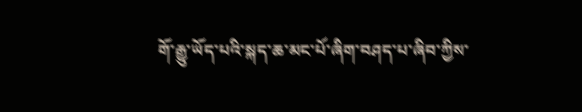གོ་རྒྱུ་ཡོད་པའི་སྐད་ཆ་མང་པོ་ཞིག་བཤད་པ་ཞིབ་ཀྱིས་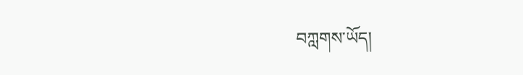བཀླགས་ཡོད།